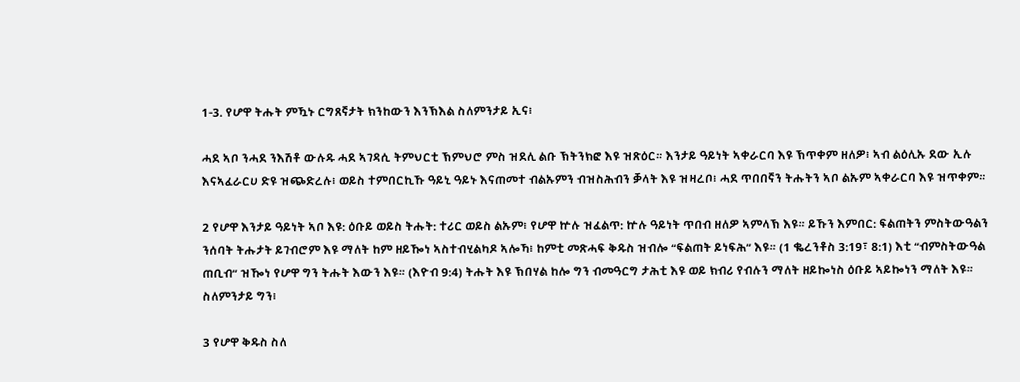1-3. የሆዋ ትሑት ምዃኑ ርግጸኛታት ክንከውን እንኽእል ስለምንታይ ኢና፧

ሓደ ኣቦ ንሓደ ንእሽቶ ውሉዱ ሓደ ኣገዳሲ ትምህርቲ ኽምህሮ ምስ ዝደሊ ልቡ ኽትንክፎ እዩ ዝጽዕር። እንታይ ዓይነት ኣቀራርባ እዩ ኽጥቀም ዘለዎ፧ ኣብ ልዕሊኡ ደው ኢሉ እናኣፈራርሀ ድዩ ዝጭድረሉ፧ ወይስ ተምበርኪኹ ዓይኒ ዓይኑ እናጠመተ ብልኡምን ብዝስሕብን ቓላት እዩ ዝዛረቦ፧ ሓደ ጥበበኛን ትሑትን ኣቦ ልኡም ኣቀራርባ እዩ ዝጥቀም።

2 የሆዋ እንታይ ዓይነት ኣቦ እዩ: ዕቡይ ወይስ ትሑት: ተሪር ወይስ ልኡም፧ የሆዋ ኵሉ ዝፈልጥ: ኵሉ ዓይነት ጥበብ ዘለዎ ኣምላኽ እዩ። ይኹን እምበር: ፍልጠትን ምስትውዓልን ንሰባት ትሑታት ይገብሮም እዩ ማለት ከም ዘይዀነ ኣስተብሂልካዶ ኣሎኻ፧ ከምቲ መጽሓፍ ቅዱስ ዝብሎ “ፍልጠት ይነፍሕ” እዩ። (1 ቈረንቶስ 3:19፣ 8:1) እቲ “ብምስትውዓል ጠቢብ” ዝዀነ የሆዋ ግን ትሑት እውን እዩ። (እዮብ 9:4) ትሑት እዩ ኽበሃል ከሎ ግን ብመዓርግ ታሕቲ እዩ ወይ ክብሪ የብሉን ማለት ዘይኰነስ ዕቡይ ኣይኰነን ማለት እዩ። ስለምንታይ ግን፧

3 የሆዋ ቅዱስ ስለ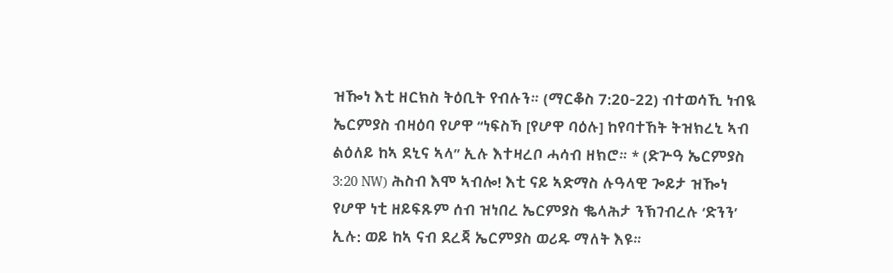ዝዀነ እቲ ዘርክስ ትዕቢት የብሉን። (ማርቆስ 7:20-22) ብተወሳኺ ነብዪ ኤርምያስ ብዛዕባ የሆዋ “ነፍስኻ [የሆዋ ባዕሉ] ከየባተኸት ትዝክረኒ ኣብ ልዕለይ ከኣ ደኒና ኣላ” ኢሉ እተዛረቦ ሓሳብ ዘክሮ። * (ድጕዓ ኤርምያስ 3:20 NW) ሕስብ እሞ ኣብሎ! እቲ ናይ ኣድማስ ሉዓላዊ ጐይታ ዝዀነ የሆዋ ነቲ ዘይፍጹም ሰብ ዝነበረ ኤርምያስ ቈላሕታ ንኽገብረሉ ‘ድንን’ ኢሉ: ወይ ከኣ ናብ ደረጃ ኤርምያስ ወሪዱ ማለት እዩ።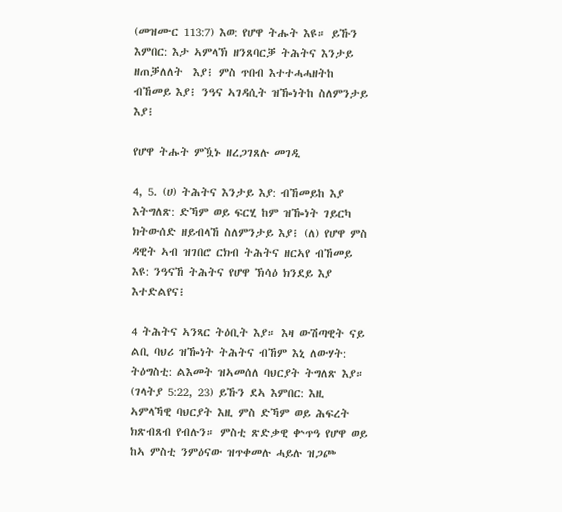(መዝሙር 113:7) እወ: የሆዋ ትሑት እዩ። ይኹን እምበር: እታ ኣምላኽ ዘንጸባርቓ ትሕትና እንታይ ዘጠቓለለት  እያ፧ ምስ ጥበብ እተተሓሓዘትከ ብኸመይ እያ፧ ንዓና ኣገዳሲት ዝዀነትከ ስለምንታይ እያ፧

የሆዋ ትሑት ምዃኑ ዘረጋገጸሉ መገዲ

4, 5. (ሀ) ትሕትና እንታይ እያ: ብኸመይከ እያ እትግለጽ: ድኻም ወይ ፍርሂ ከም ዝዀነት ገይርካ ክትውሰድ ዘይብላኸ ስለምንታይ እያ፧ (ለ) የሆዋ ምስ ዳዊት ኣብ ዝገበሮ ርክብ ትሕትና ዘርኣየ ብኸመይ እዩ: ንዓናኸ ትሕትና የሆዋ ኽሳዕ ክንደይ እያ እተድልየና፧

4 ትሕትና ኣንጻር ትዕቢት እያ። እዛ ውሽጣዊት ናይ ልቢ ባህሪ ዝዀነት ትሕትና ብኸም እኒ ለውሃት: ትዕግስቲ: ልእመት ዝኣመሰለ ባህርያት ትግለጽ እያ። (ገላትያ 5:22, 23) ይኹን ደኣ እምበር: እዚ ኣምላኻዊ ባህርያት እዚ ምስ ድኻም ወይ ሕፍረት ክጽብጸብ የብሉን። ምስቲ ጽድቃዊ ቍጥዓ የሆዋ ወይ ከኣ ምስቲ ንምዕናው ዝጥቀመሉ ሓይሉ ዝጋጮ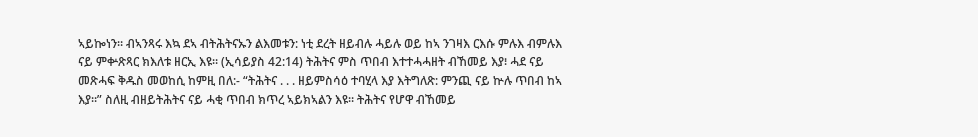ኣይኰነን። ብኣንጻሩ እኳ ደኣ ብትሕትናኡን ልእመቱን: ነቲ ደረት ዘይብሉ ሓይሉ ወይ ከኣ ንገዛእ ርእሱ ምሉእ ብምሉእ ናይ ምቍጽጻር ክእለቱ ዘርኢ እዩ። (ኢሳይያስ 42:14) ትሕትና ምስ ጥበብ እተተሓሓዘት ብኸመይ እያ፧ ሓደ ናይ መጽሓፍ ቅዱስ መወከሲ ከምዚ በለ:- “ትሕትና . . . ዘይምስሳዕ ተባሂላ እያ እትግለጽ: ምንጪ ናይ ኵሉ ጥበብ ከኣ  እያ።” ስለዚ ብዘይትሕትና ናይ ሓቂ ጥበብ ክጥረ ኣይክኣልን እዩ። ትሕትና የሆዋ ብኸመይ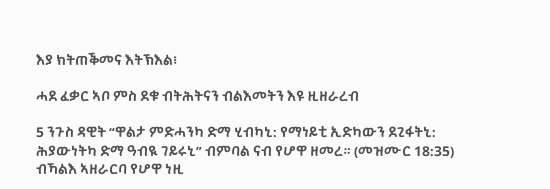እያ ክትጠቕመና እትኽእል፧

ሓደ ፈቃር ኣቦ ምስ ደቁ ብትሕትናን ብልእመትን እዩ ዚዘራረብ

5 ንጉስ ዳዊት “ዋልታ ምድሓንካ ድማ ሂብካኒ: የማነይቲ ኢድካውን ደጊፋትኒ: ሕያውነትካ ድማ ዓብዪ ገይሩኒ” ብምባል ናብ የሆዋ ዘመረ። (መዝሙር 18:35) ብኻልእ ኣዘራርባ የሆዋ ነዚ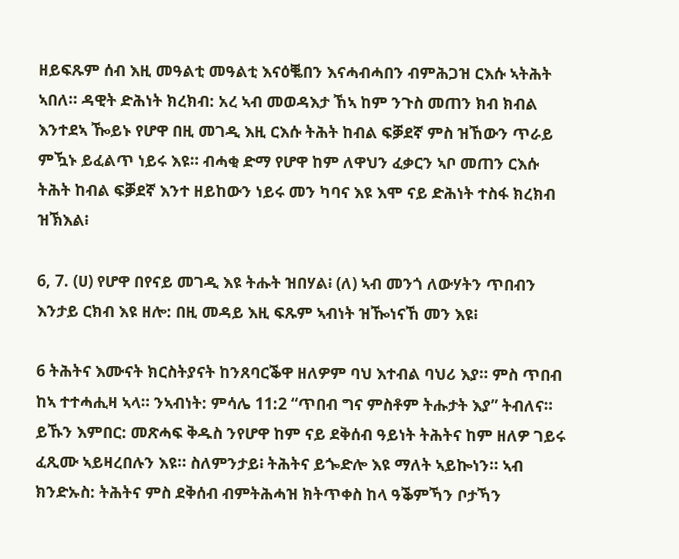ዘይፍጹም ሰብ እዚ መዓልቲ መዓልቲ እናዕቘበን እናሓብሓበን ብምሕጋዝ ርእሱ ኣትሕት ኣበለ። ዳዊት ድሕነት ክረክብ: አረ ኣብ መወዳእታ ኸኣ ከም ንጉስ መጠን ክብ ክብል እንተደኣ ዀይኑ የሆዋ በዚ መገዲ እዚ ርእሱ ትሕት ከብል ፍቓደኛ ምስ ዝኸውን ጥራይ ምዃኑ ይፈልጥ ነይሩ እዩ። ብሓቂ ድማ የሆዋ ከም ለዋህን ፈቃርን ኣቦ መጠን ርእሱ ትሕት ከብል ፍቓደኛ እንተ ዘይከውን ነይሩ መን ካባና እዩ እሞ ናይ ድሕነት ተስፋ ክረክብ ዝኽእል፧

6, 7. (ሀ) የሆዋ በየናይ መገዲ እዩ ትሑት ዝበሃል፧ (ለ) ኣብ መንጎ ለውሃትን ጥበብን እንታይ ርክብ እዩ ዘሎ: በዚ መዳይ እዚ ፍጹም ኣብነት ዝዀነናኸ መን እዩ፧

6 ትሕትና እሙናት ክርስትያናት ከንጸባርቕዋ ዘለዎም ባህ እተብል ባህሪ እያ። ምስ ጥበብ ከኣ ተተሓሒዛ ኣላ። ንኣብነት: ምሳሌ 11:2 “ጥበብ ግና ምስቶም ትሑታት እያ” ትብለና። ይኹን እምበር: መጽሓፍ ቅዱስ ንየሆዋ ከም ናይ ደቅሰብ ዓይነት ትሕትና ከም ዘለዎ ገይሩ ፈጺሙ ኣይዛረበሉን እዩ። ስለምንታይ፧ ትሕትና ይጐድሎ እዩ ማለት ኣይኰነን። ኣብ ክንድኡስ: ትሕትና ምስ ደቅሰብ ብምትሕሓዝ ክትጥቀስ ከላ ዓቕምኻን ቦታኻን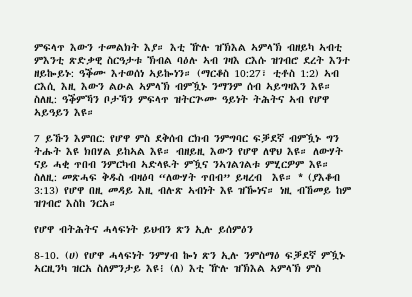ምፍላጥ እውን ተመልክት እያ። እቲ ዅሉ ዝኽእል ኣምላኽ ብዘይካ ኣብቲ ምእንቲ ጽድቃዊ ስርዓታቱ ኽብል ባዕሉ ኣብ ገዛእ ርእሱ ዝገብሮ ደረት እንተ ዘይኰይኑ: ዓቕሙ እተወሰነ ኣይኰነን። (ማርቆስ 10:27፣ ቲቶስ 1:2) ኣብ ርእሲ እዚ እውን ልዑል ኣምላኽ ብምዃኑ ንማንም ሰብ ኣይግዛእን እዩ። ስለዚ: ዓቕምኻን ቦታኻን ምፍላጥ ዝትርጕሙ ዓይነት ትሕትና ኣብ የሆዋ ኣይዓይን እዩ።

7 ይኹን እምበር: የሆዋ ምስ ደቅሰብ ርክብ ንምግባር ፍቓደኛ ብምዃኑ ግን ትሑት እዩ ክበሃል ይከኣል እዩ። ብዘይዚ እውን የሆዋ ለዋህ እዩ። ለውሃት ናይ ሓቂ ጥበብ ንምርካብ ኣድላዪት ምዃና ንኣገልገልቱ ምሂርዎም እዩ። ስለዚ: መጽሓፍ ቅዱስ ብዛዕባ “ለውሃት ጥበብ” ይዛረብ  እዩ። * (ያእቆብ 3:13) የሆዋ በዚ መዳይ እዚ ብሉጽ ኣብነት እዩ ዝዀነና። ነዚ ብኸመይ ከም ዝገብሮ እስከ ንርአ።

የሆዋ ብትሕትና ሓላፍነት ይህብን ጽን ኢሉ ይሰምዕን

8-10. (ሀ) የሆዋ ሓላፍነት ንምሃብ ኰነ ጽን ኢሉ ንምስማዕ ፍቓደኛ ምዃኑ ኣርዚንካ ዝርአ ስለምንታይ እዩ፧ (ለ) እቲ ዅሉ ዝኽእል ኣምላኽ ምስ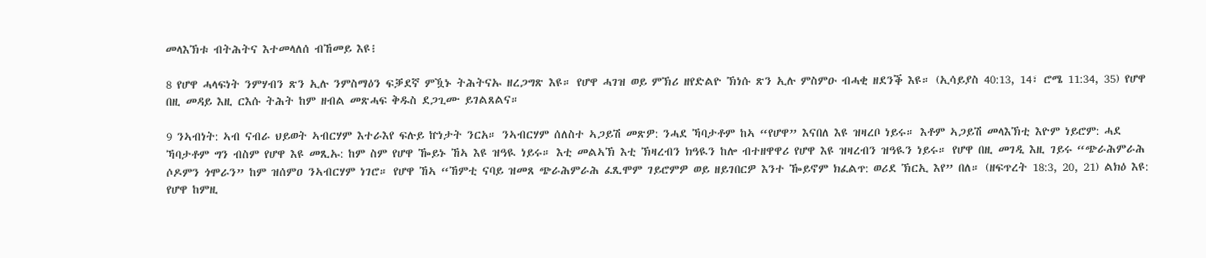መላእኽቱ ብትሕትና እተመላለሰ ብኸመይ እዩ፧

8 የሆዋ ሓላፍነት ንምሃብን ጽን ኢሉ ንምስማዕን ፍቓደኛ ምዃኑ ትሕትናኡ ዘረጋግጽ እዩ። የሆዋ ሓገዝ ወይ ምኽሪ ዘየድልዮ ኽነሱ ጽን ኢሉ ምስምዑ ብሓቂ ዘደንቕ እዩ። (ኢሳይያስ 40:13, 14፣ ሮሜ 11:34, 35) የሆዋ በዚ መዳይ እዚ ርእሱ ትሕት ከም ዘብል መጽሓፍ ቅዱስ ደጋጊሙ ይገልጸልና።

9 ንኣብነት: ኣብ ናብራ ህይወት ኣብርሃም እተራእየ ፍሉይ ኵነታት ንርአ። ንኣብርሃም ሰለስተ ኣጋይሽ መጽዎ: ንሓደ ኻባታቶም ከኣ “የሆዋ” እናበለ እዩ ዝዛረቦ ነይሩ። እቶም ኣጋይሽ መላእኽቲ እዮም ነይሮም: ሓደ ኻባታቶም ግን ብስም የሆዋ እዩ መጺኡ: ከም ስም የሆዋ ዀይኑ ኸኣ እዩ ዝዓዪ ነይሩ። እቲ መልኣኽ እቲ ኽዛረብን ክዓዪን ከሎ ብተዘዋዋሪ የሆዋ እዩ ዝዛረብን ዝዓዪን ነይሩ። የሆዋ በዚ መገዲ እዚ ገይሩ “ጭራሕምራሕ ሶዶምን ጎሞራን” ከም ዝሰምዐ ንኣብርሃም ነገሮ። የሆዋ ኸኣ “ኸምቲ ናባይ ዝመጸ ጭራሕምራሕ ፈጺሞም ገይሮምዎ ወይ ዘይገበርዎ እንተ ዀይኖም ክፈልጥ: ወሪደ ኽርኢ እየ” በለ። (ዘፍጥረት 18:3, 20, 21) ልክዕ እዩ: የሆዋ ከምዚ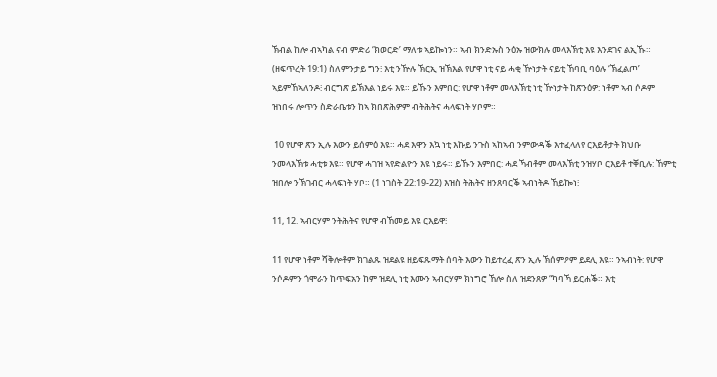ኽብል ከሎ ብኣካል ናብ ምድሪ ‘ክወርድ’ ማለቱ ኣይኰነን። ኣብ ክንድኡስ ንዕኡ ዝውክሉ መላእኽቲ እዩ እንደገና ልኢኹ። (ዘፍጥረት 19:1) ስለምንታይ ግን፧ እቲ ንዅሉ ኽርኢ ዝኽእል የሆዋ ነቲ ናይ ሓቂ ዅነታት ናይቲ ኸባቢ ባዕሉ ‘ኽፈልጦ’ ኣይምኸኣለንዶ፧ ብርግጽ ይኽእል ነይሩ እዩ። ይኹን እምበር: የሆዋ ነቶም መላእኽቲ ነቲ ዅነታት ከጽንዕዎ: ነቶም ኣብ ሶዶም ዝነበሩ ሎጥን ስድራቤቱን ከኣ ክበጽሕዎም ብትሕትና ሓላፍነት ሃቦም።

 10 የሆዋ ጽን ኢሉ እውን ይሰምዕ እዩ። ሓደ እዋን እኳ ነቲ እኩይ ንጉስ ኣከኣብ ንምውዳቕ እተፈላለየ ርእይቶታት ክህቡ ንመላእኽቱ ሓቲቱ እዩ። የሆዋ ሓገዝ ኣየድልዮን እዩ ነይሩ። ይኹን እምበር: ሓደ ኻብቶም መላእኽቲ ንዝሃቦ ርእይቶ ተቐቢሉ: ኸምቲ ዝበሎ ንኽገብር ሓላፍነት ሃቦ። (1 ነገስት 22:19-22) እዝስ ትሕትና ዘንጸባርቕ ኣብነትዶ ኸይኰነ፧

11, 12. ኣብርሃም ንትሕትና የሆዋ ብኸመይ እዩ ርእይዋ፧

11 የሆዋ ነቶም ሻቅሎቶም ክገልጹ ዝደልዩ ዘይፍጹማት ሰባት እውን ከይተረፈ ጽን ኢሉ ኽሰምዖም ይደሊ እዩ። ንኣብነት: የሆዋ ንሶዶምን ጎሞራን ከጥፍአን ከም ዝደሊ ነቲ እሙን ኣብርሃም ክነግሮ ኸሎ ስለ ዝደንጸዎ “ካባኻ ይርሐቕ። እቲ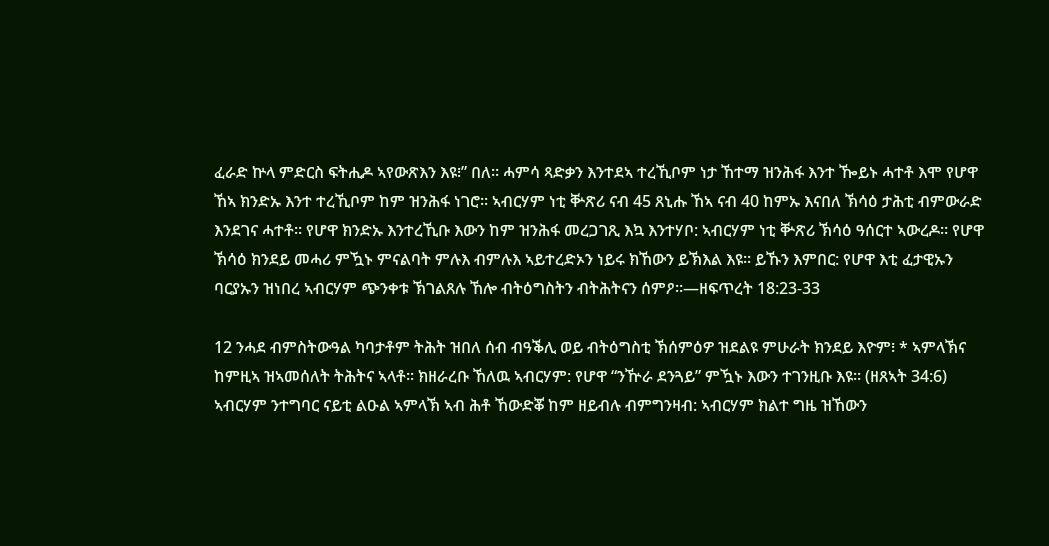ፈራድ ኵላ ምድርስ ፍትሒዶ ኣየውጽእን እዩ፧” በለ። ሓምሳ ጻድቃን እንተደኣ ተረኺቦም ነታ ኸተማ ዝንሕፋ እንተ ዀይኑ ሓተቶ እሞ የሆዋ ኸኣ ክንድኡ እንተ ተረኺቦም ከም ዝንሕፋ ነገሮ። ኣብርሃም ነቲ ቝጽሪ ናብ 45 ጸኒሑ ኸኣ ናብ 40 ከምኡ እናበለ ኽሳዕ ታሕቲ ብምውራድ እንደገና ሓተቶ። የሆዋ ክንድኡ እንተረኺቡ እውን ከም ዝንሕፋ መረጋገጺ እኳ እንተሃቦ: ኣብርሃም ነቲ ቝጽሪ ኽሳዕ ዓሰርተ ኣውረዶ። የሆዋ ኽሳዕ ክንደይ መሓሪ ምዃኑ ምናልባት ምሉእ ብምሉእ ኣይተረድኦን ነይሩ ክኸውን ይኽእል እዩ። ይኹን እምበር: የሆዋ እቲ ፈታዊኡን ባርያኡን ዝነበረ ኣብርሃም ጭንቀቱ ኽገልጸሉ ኸሎ ብትዕግስትን ብትሕትናን ሰምዖ።—ዘፍጥረት 18:23-33

12 ንሓደ ብምስትውዓል ካባታቶም ትሕት ዝበለ ሰብ ብዓቕሊ ወይ ብትዕግስቲ ኽሰምዕዎ ዝደልዩ ምሁራት ክንደይ እዮም፧ * ኣምላኽና ከምዚኣ ዝኣመሰለት ትሕትና ኣላቶ። ክዘራረቡ ኸለዉ ኣብርሃም: የሆዋ “ንዅራ ደንጓይ” ምዃኑ እውን ተገንዚቡ እዩ። (ዘጸኣት 34:6) ኣብርሃም ንተግባር ናይቲ ልዑል ኣምላኽ ኣብ ሕቶ ኸውድቖ ከም ዘይብሉ ብምግንዛብ: ኣብርሃም ክልተ ግዜ ዝኸውን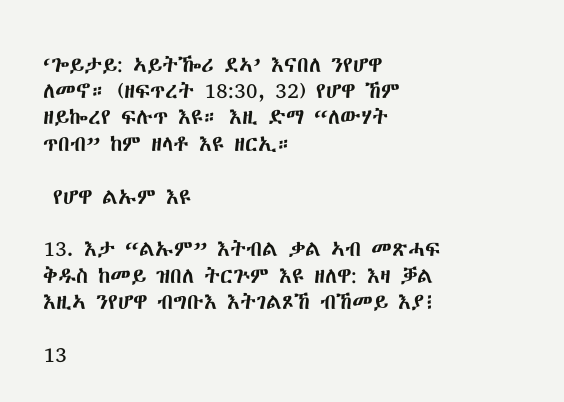‘ጐይታይ: ኣይትዀሪ ደኣ’ እናበለ ንየሆዋ ለመኖ። (ዘፍጥረት 18:30, 32) የሆዋ ኸም ዘይኰረየ ፍሉጥ እዩ። እዚ ድማ “ለውሃት ጥበብ” ከም ዘላቶ እዩ ዘርኢ።

 የሆዋ ልኡም እዩ

13. እታ “ልኡም” እትብል ቃል ኣብ መጽሓፍ ቅዱስ ከመይ ዝበለ ትርጕም እዩ ዘለዋ: እዛ ቓል እዚኣ ንየሆዋ ብግቡእ እትገልጾኸ ብኸመይ እያ፧

13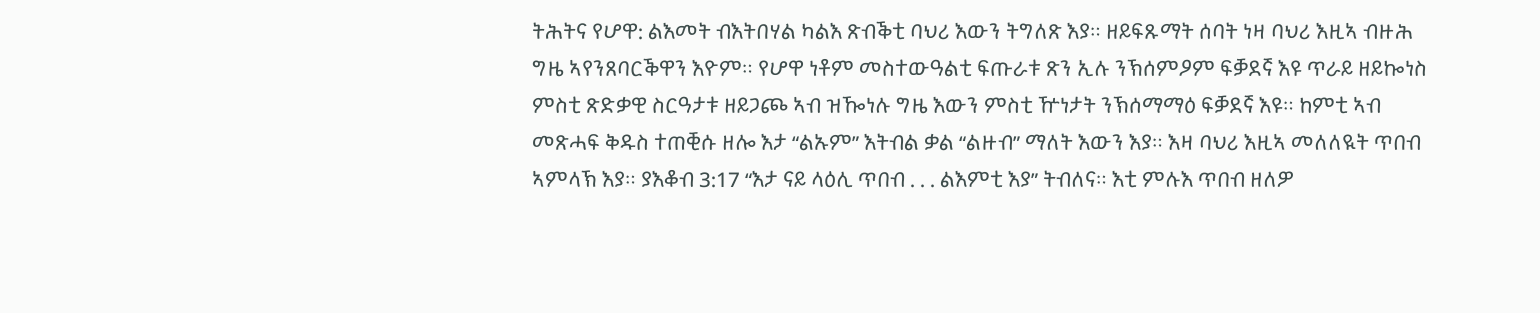ትሕትና የሆዋ: ልእመት ብእትበሃል ካልእ ጽብቕቲ ባህሪ እውን ትግለጽ እያ። ዘይፍጹማት ሰባት ነዛ ባህሪ እዚኣ ብዙሕ ግዜ ኣየንጸባርቕዋን እዮም። የሆዋ ነቶም መስተውዓልቲ ፍጡራቱ ጽን ኢሉ ንኽሰምዖም ፍቓደኛ እዩ ጥራይ ዘይኰነስ ምስቲ ጽድቃዊ ስርዓታቱ ዘይጋጮ ኣብ ዝዀነሉ ግዜ እውን ምስቲ ዅነታት ንኽሰማማዕ ፍቓደኛ እዩ። ከምቲ ኣብ መጽሓፍ ቅዱስ ተጠቒሱ ዘሎ እታ “ልኡም” እትብል ቃል “ልዙብ” ማለት እውን እያ። እዛ ባህሪ እዚኣ መለለዪት ጥበብ ኣምላኽ እያ። ያእቆብ 3:17 “እታ ናይ ላዕሊ ጥበብ . . . ልእምቲ እያ” ትብለና። እቲ ምሉእ ጥበብ ዘለዎ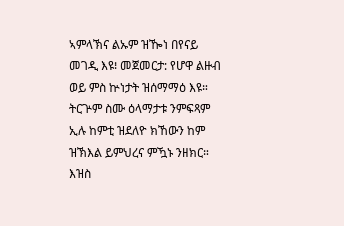ኣምላኽና ልኡም ዝዀነ በየናይ መገዲ እዩ፧ መጀመርታ: የሆዋ ልዙብ ወይ ምስ ኵነታት ዝሰማማዕ እዩ። ትርጕም ስሙ ዕላማታቱ ንምፍጻም ኢሉ ከምቲ ዝደለዮ ክኸውን ከም ዝኽእል ይምህረና ምዃኑ ንዘክር። እዝስ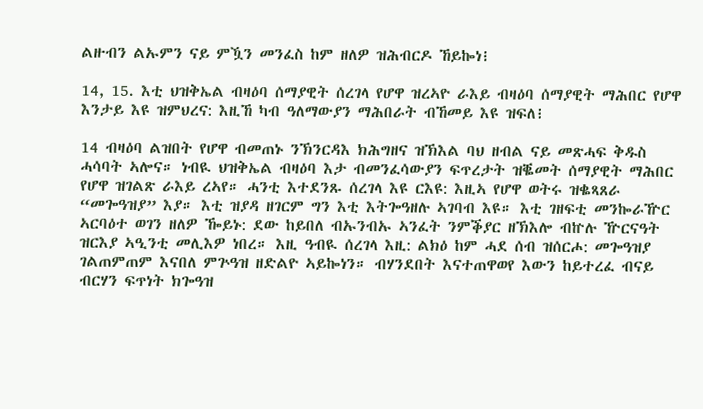ልዙብን ልኡምን ናይ ምዃን መንፈስ ከም ዘለዎ ዝሕብርዶ ኸይኰነ፧

14, 15. እቲ ህዝቅኤል ብዛዕባ ሰማያዊት ሰረገላ የሆዋ ዝረኣዮ ራእይ ብዛዕባ ሰማያዊት ማሕበር የሆዋ እንታይ እዩ ዝምህረና: እዚኸ ካብ ዓለማውያን ማሕበራት ብኸመይ እዩ ዝፍለ፧

14 ብዛዕባ ልዝበት የሆዋ ብመጠኑ ንኽንርዳእ ክሕግዘና ዝኽእል ባህ ዘብል ናይ መጽሓፍ ቅዱስ ሓሳባት ኣሎና። ነብዪ ህዝቅኤል ብዛዕባ እታ ብመንፈሳውያን ፍጥረታት ዝቘመት ሰማያዊት ማሕበር የሆዋ ዝገልጽ ራእይ ረኣየ። ሓንቲ እተደንጹ ሰረገላ እዩ ርእዩ: እዚኣ የሆዋ ወትሩ ዝቈጻጸራ “መጐዓዝያ” እያ። እቲ ዝያዳ ዘገርም ግን እቲ እትጐዓዘሉ ኣገባብ እዩ። እቲ ገዘፍቲ መንኰራዅር ኣርባዕተ ወገን ዘለዎ ዀይኑ: ደው ከይበለ ብኡንብኡ ኣንፈት ንምቕያር ዘኽእሎ ብኵሉ ዅርናዓት ዝርእያ ኣዒንቲ መሊእዎ ነበረ። እዚ ዓብዪ ሰረገላ እዚ: ልክዕ ከም ሓደ ሰብ ዝሰርሖ: መጐዓዝያ ገልጠምጠም እናበለ ምጕዓዝ ዘድልዮ ኣይኰነን። ብሃንደበት እናተጠዋወየ እውን ከይተረፈ ብናይ ብርሃን ፍጥነት ክጐዓዝ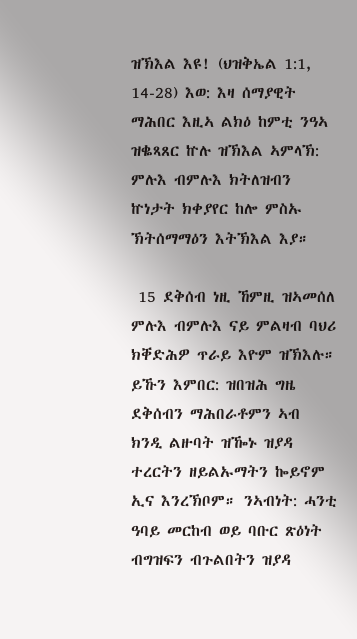ዝኽእል እዩ! (ህዝቅኤል 1:1, 14-28) እወ: እዛ ሰማያዊት ማሕበር እዚኣ ልክዕ ከምቲ ንዓኣ ዝቈጻጸር ኵሉ ዝኽእል ኣምላኽ: ምሉእ ብምሉእ ክትለዝብን ኵነታት ክቀያየር ከሎ ምስኡ ኽትሰማማዕን እትኽእል እያ።

 15 ደቅሰብ ነዚ ኸምዚ ዝኣመሰለ ምሉእ ብምሉእ ናይ ምልዛብ ባህሪ ክቐድሕዎ ጥራይ እዮም ዝኽእሉ። ይኹን እምበር: ዝበዝሕ ግዜ ደቅሰብን ማሕበራቶምን ኣብ ክንዲ ልዙባት ዝዀኑ ዝያዳ ተረርትን ዘይልኡማትን ኰይኖም ኢና እንረኽቦም። ንኣብነት: ሓንቲ ዓባይ መርከብ ወይ ባቡር ጽዕነት ብግዝፍን ብጉልበትን ዝያዳ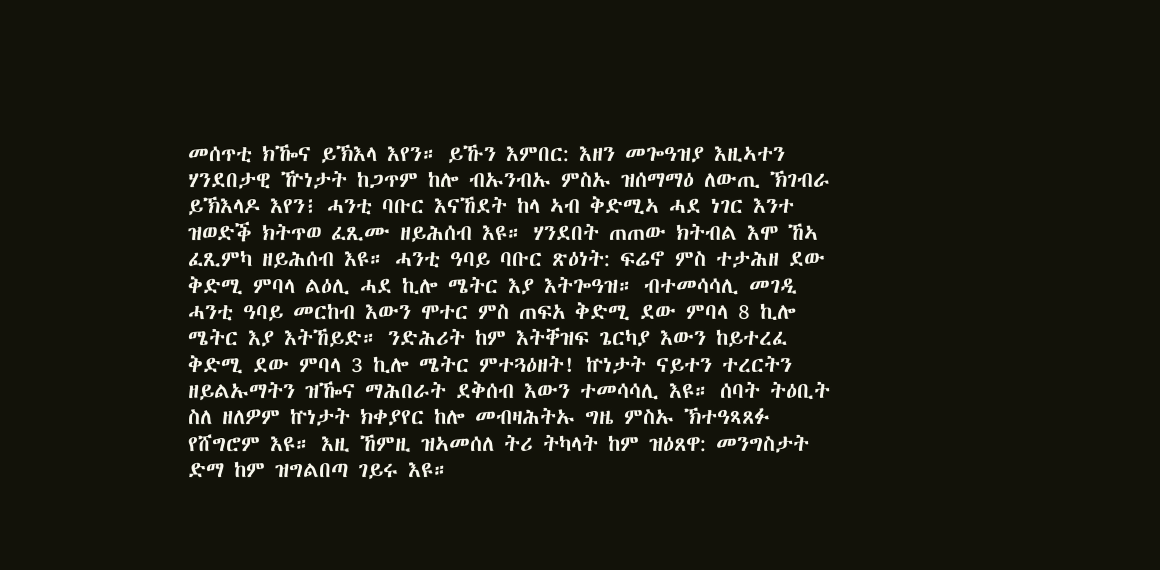መሰጥቲ ክዀና ይኽእላ እየን። ይኹን እምበር: እዘን መጐዓዝያ እዚኣተን ሃንደበታዊ ዅነታት ከጋጥም ከሎ ብኡንብኡ ምስኡ ዝሰማማዕ ለውጢ ኽገብራ ይኽእላዶ እየን፧ ሓንቲ ባቡር እናኸደት ከላ ኣብ ቅድሚኣ ሓደ ነገር እንተ ዝወድቕ ክትጥወ ፈጺሙ ዘይሕሰብ እዩ። ሃንደበት ጠጠው ክትብል እሞ ኸኣ ፈጺምካ ዘይሕሰብ እዩ። ሓንቲ ዓባይ ባቡር ጽዕነት: ፍሬኖ ምስ ተታሕዘ ደው ቅድሚ ምባላ ልዕሊ ሓደ ኪሎ ሜትር እያ እትጐዓዝ። ብተመሳሳሊ መገዲ ሓንቲ ዓባይ መርከብ እውን ሞተር ምስ ጠፍአ ቅድሚ ደው ምባላ 8 ኪሎ ሜትር እያ እትኸይድ። ንድሕሪት ከም እትቐዝፍ ጌርካያ እውን ከይተረፈ ቅድሚ ደው ምባላ 3 ኪሎ ሜትር ምተጓዕዘት! ኵነታት ናይተን ተረርትን ዘይልኡማትን ዝዀና ማሕበራት ደቅሰብ እውን ተመሳሳሊ እዩ። ሰባት ትዕቢት ስለ ዘለዎም ኵነታት ክቀያየር ከሎ መብዛሕትኡ ግዜ ምስኡ ኽተዓጻጸፉ የሸግሮም እዩ። እዚ ኸምዚ ዝኣመሰለ ትሪ ትካላት ከም ዝዕጸዋ: መንግስታት ድማ ከም ዝግልበጣ ገይሩ እዩ።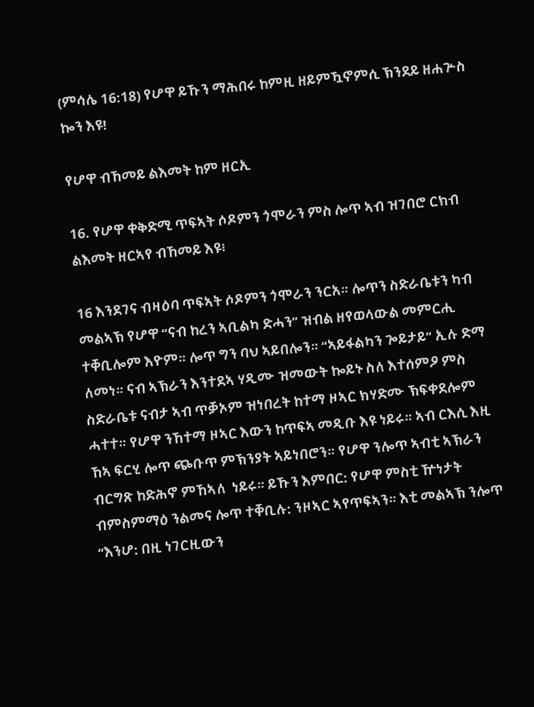(ምሳሌ 16:18) የሆዋ ይኹን ማሕበሩ ከምዚ ዘይምዃኖምሲ ኽንደይ ዘሐጕስ ኰን እዩ!

የሆዋ ብኸመይ ልእመት ከም ዘርኢ

16. የሆዋ ቀቅድሚ ጥፍኣት ሶዶምን ጎሞራን ምስ ሎጥ ኣብ ዝገበሮ ርክብ ልእመት ዘርኣየ ብኸመይ እዩ፧

16 እንደገና ብዛዕባ ጥፍኣት ሶዶምን ጎሞራን ንርአ። ሎጥን ስድራቤቱን ካብ መልኣኽ የሆዋ “ናብ ከረን ኣቢልካ ድሓን” ዝብል ዘየወላውል መምርሒ ተቐቢሎም እዮም። ሎጥ ግን ባህ ኣይበሎን። “ኣይፋልካን ጐይታይ” ኢሉ ድማ ለመነ። ናብ ኣኽራን እንተደኣ ሃዲሙ ዝመውት ኰይኑ ስለ እተሰምዖ ምስ ስድራቤቱ ናብታ ኣብ ጥቓኦም ዝነበረት ከተማ ዞኣር ክሃድሙ ኽፍቀደሎም ሓተተ። የሆዋ ንኸተማ ዞኣር እውን ከጥፍኣ መዲቡ እዩ ነይሩ። ኣብ ርእሲ እዚ ኸኣ ፍርሂ ሎጥ ጭቡጥ ምኽንያት ኣይነበሮን። የሆዋ ንሎጥ ኣብቲ ኣኽራን ብርግጽ ከድሕኖ ምኸኣለ  ነይሩ። ይኹን እምበር: የሆዋ ምስቲ ዅነታት ብምስምማዕ ንልመና ሎጥ ተቐቢሉ: ንዞኣር ኣየጥፍኣን። እቲ መልኣኽ ንሎጥ “እንሆ: በዚ ነገርዚውን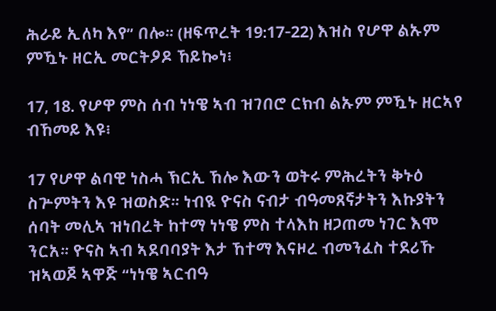ሕራይ ኢለካ እየ” በሎ። (ዘፍጥረት 19:17-22) እዝስ የሆዋ ልኡም ምዃኑ ዘርኢ መርትዖዶ ኸይኰነ፧

17, 18. የሆዋ ምስ ሰብ ነነዌ ኣብ ዝገበሮ ርክብ ልኡም ምዃኑ ዘርኣየ ብኸመይ እዩ፧

17 የሆዋ ልባዊ ነስሓ ኽርኢ ኸሎ እውን ወትሩ ምሕረትን ቅኑዕ ስጕምትን እዩ ዝወስድ። ነብዪ ዮናስ ናብታ ብዓመጸኛታትን እኩያትን ሰባት መሊኣ ዝነበረት ከተማ ነነዌ ምስ ተላእከ ዘጋጠመ ነገር እሞ ንርአ። ዮናስ ኣብ ኣደባባያት እታ ኸተማ እናዞረ ብመንፈስ ተደሪኹ ዝኣወጆ ኣዋጅ “ነነዌ ኣርብዓ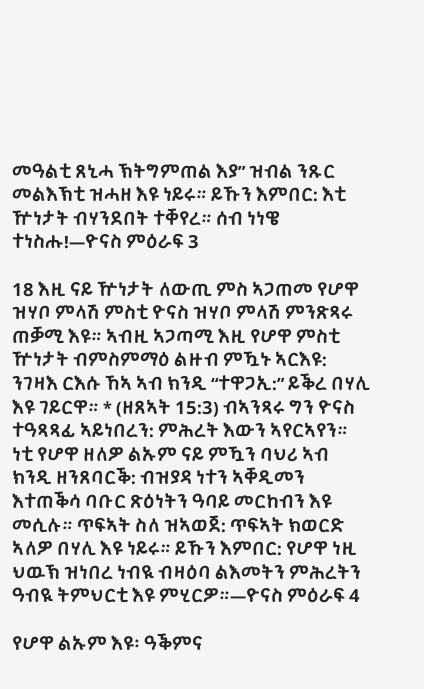መዓልቲ ጸኒሓ ኽትግምጠል እያ” ዝብል ንጹር መልእኽቲ ዝሓዘ እዩ ነይሩ። ይኹን እምበር: እቲ ዅነታት ብሃንደበት ተቐየረ። ሰብ ነነዌ ተነስሑ!—ዮናስ ምዕራፍ 3

18 እዚ ናይ ዅነታት ለውጢ ምስ ኣጋጠመ የሆዋ ዝሃቦ ምላሽ ምስቲ ዮናስ ዝሃቦ ምላሽ ምንጽጻሩ ጠቓሚ እዩ። ኣብዚ ኣጋጣሚ እዚ የሆዋ ምስቲ ዅነታት ብምስምማዕ ልዙብ ምዃኑ ኣርእዩ: ንገዛእ ርእሱ ኸኣ ኣብ ክንዲ “ተዋጋኢ:” ይቕረ በሃሊ እዩ ገይርዋ። * (ዘጸኣት 15:3) ብኣንጻሩ ግን ዮናስ ተዓጻጻፊ ኣይነበረን: ምሕረት እውን ኣየርኣየን። ነቲ የሆዋ ዘለዎ ልኡም ናይ ምዃን ባህሪ ኣብ ክንዲ ዘንጸባርቕ: ብዝያዳ ነተን ኣቐዲመን እተጠቕሳ ባቡር ጽዕነትን ዓባይ መርከብን እዩ መሲሉ። ጥፍኣት ስለ ዝኣወጀ: ጥፍኣት ክወርድ ኣለዎ በሃሊ እዩ ነይሩ። ይኹን እምበር: የሆዋ ነዚ ህዉኽ ዝነበረ ነብዪ ብዛዕባ ልእመትን ምሕረትን ዓብዪ ትምህርቲ እዩ ምሂርዎ።—ዮናስ ምዕራፍ 4

የሆዋ ልኡም እዩ፡ ዓቕምና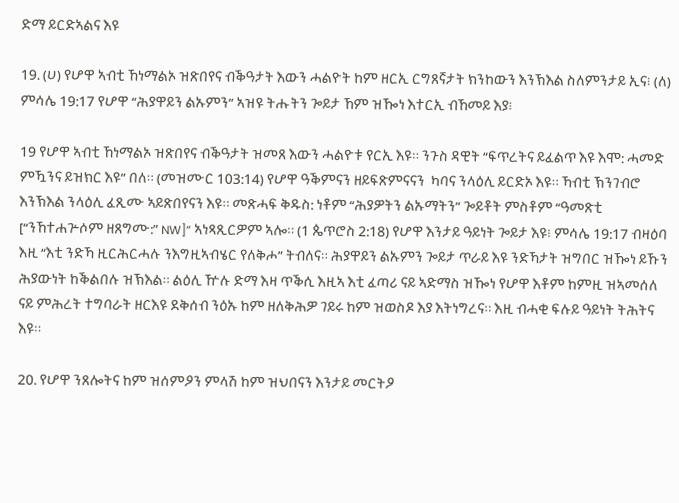ድማ ይርድኣልና እዩ

19. (ሀ) የሆዋ ኣብቲ ኸነማልኦ ዝጽበየና ብቕዓታት እውን ሓልዮት ከም ዘርኢ ርግጸኛታት ክንከውን እንኽእል ስለምንታይ ኢና፧ (ለ) ምሳሌ 19:17 የሆዋ “ሕያዋይን ልኡምን” ኣዝዩ ትሑትን ጐይታ ኸም ዝዀነ እተርኢ ብኸመይ እያ፧

19 የሆዋ ኣብቲ ኸነማልኦ ዝጽበየና ብቕዓታት ዝመጸ እውን ሓልዮቱ የርኢ እዩ። ንጉስ ዳዊት “ፍጥረትና ይፈልጥ እዩ እሞ: ሓመድ ምዃንና ይዝክር እዩ” በለ። (መዝሙር 103:14) የሆዋ ዓቕምናን ዘይፍጽምናናን  ካባና ንላዕሊ ይርድኦ እዩ። ኻብቲ ኽንገብሮ እንኽእል ንላዕሊ ፈጺሙ ኣይጽበየናን እዩ። መጽሓፍ ቅዱስ: ነቶም “ሕያዎትን ልኡማትን” ጐይቶት ምስቶም “ዓመጽቲ [“ንኸተሐጕሶም ዘጸግሙ:” NW]” ኣነጻጺርዎም ኣሎ። (1 ጴጥሮስ 2:18) የሆዋ እንታይ ዓይነት ጐይታ እዩ፧ ምሳሌ 19:17 ብዛዕባ እዚ “እቲ ንድኻ ዚርሕርሓሉ ንእግዚኣብሄር የለቅሖ” ትብለና። ሕያዋይን ልኡምን ጐይታ ጥራይ እዩ ንድኻታት ዝግበር ዝዀነ ይኹን ሕያውነት ከቕልበሉ ዝኽእል። ልዕሊ ዅሉ ድማ እዛ ጥቕሲ እዚኣ እቲ ፈጣሪ ናይ ኣድማስ ዝዀነ የሆዋ እቶም ከምዚ ዝኣመሰለ ናይ ምሕረት ተግባራት ዘርእዩ ደቅሰብ ንዕኡ ከም ዘለቅሕዎ ገይሩ ከም ዝወስዶ እያ እትነግረና። እዚ ብሓቂ ፍሉይ ዓይነት ትሕትና እዩ።

20. የሆዋ ንጸሎትና ከም ዝሰምዖን ምላሽ ከም ዝህበናን እንታይ መርትዖ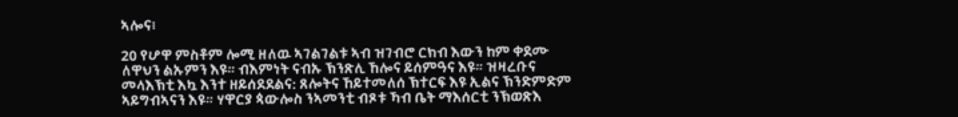ኣሎና፧

20 የሆዋ ምስቶም ሎሚ ዘለዉ ኣገልገልቱ ኣብ ዝገብሮ ርክብ እውን ከም ቀደሙ ለዋህን ልኡምን እዩ። ብእምነት ናብኡ ኽንጽሊ ኸሎና ይሰምዓና እዩ። ዝዛረቡና መላእኽቲ እኳ እንተ ዘይሰደደልና: ጸሎትና ኸይተመለሰ ኽተርፍ እዩ ኢልና ኽንድምድም ኣይግብኣናን እዩ። ሃዋርያ ጳውሎስ ንኣመንቲ ብጾቱ ኻብ ቤት ማእሰርቲ ንኽወጽእ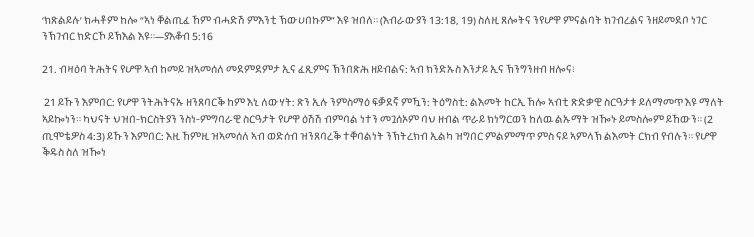‘ክጽልይሉ’ ክሓቶም ከሎ “ኣነ ቐልጢፈ ኸም ብሓድሽ ምእንቲ ኽውሀበኩም” እዩ ዝበለ። (እብራውያን 13:18, 19) ስለዚ ጸሎትና ንየሆዋ ምናልባት ክገብረልና ንዘይመደቦ ነገር ንኽገብር ክድርኾ ይኽእል እዩ።—ያእቆብ 5:16

21. ብዛዕባ ትሕትና የሆዋ ኣብ ከመይ ዝኣመሰለ መደምደምታ ኢና ፈጺምና ኽንበጽሕ ዘይብልና: ኣብ ክንድኡስ እንታይ ኢና ኽንግንዘብ ዘሎና፧

 21 ይኹን እምበር: የሆዋ ንትሕትናኡ ዘንጸባርቕ ከም እኒ ለውሃት: ጽን ኢሉ ንምስማዕ ፍቓደኛ ምዃን: ትዕግስቲ: ልእመት ከርኢ ኸሎ ኣብቲ ጽድቃዊ ስርዓታቱ ይለማመጥ እዩ ማለት ኣይኰነን። ካህናት ህዝበ-ክርስትያን ንስነ-ምግባራዊ ስርዓታት የሆዋ ዕሽሽ ብምባል ነተን መጓሰኦም ባህ ዘብል ጥራይ ክነግርወን ከለዉ ልኡማት ዝዀኑ ይመስሎም ይኸውን። (2 ጢሞቴዎስ 4:3) ይኹን እምበር: እዚ ኸምዚ ዝኣመሰለ ኣብ ወድሰብ ዝንጸባረቕ ተቐባልነት ንኽትረክብ ኢልካ ዝግበር ምልምማጥ ምስ ናይ ኣምላኽ ልእመት ርክብ የብሉን። የሆዋ ቕዱስ ስለ ዝዀነ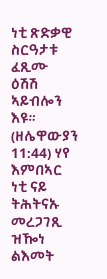ነቲ ጽድቃዊ ስርዓታቱ ፈጺሙ ዕሽሽ ኣይብሎን እዩ። (ዘሌዋውያን 11:44) ሃየ እምበኣር ነቲ ናይ ትሕትናኡ መረጋገጺ ዝዀነ ልእመት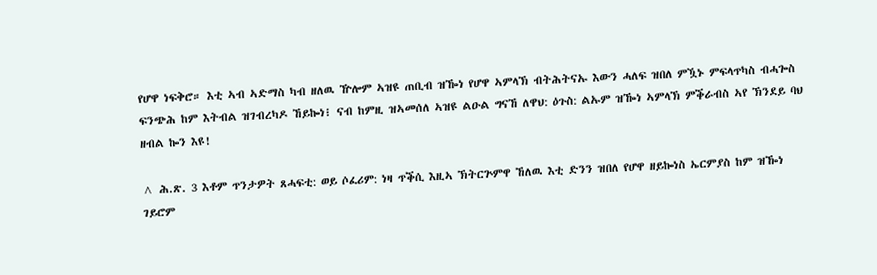የሆዋ ነፍቅሮ። እቲ ኣብ ኣድማስ ካብ ዘለዉ ዅሎም ኣዝዩ ጠቢብ ዝዀነ የሆዋ ኣምላኽ ብትሕትናኡ እውን ሓለፍ ዝበለ ምዃኑ ምፍላጥካስ ብሓጐስ ፍንጭሕ ከም እትብል ዝገብረካዶ ኸይኰነ፧ ናብ ከምዚ ዝኣመሰለ ኣዝዩ ልዑል ግናኸ ለዋህ: ዕጉስ: ልኡም ዝዀነ ኣምላኽ ምቕራብስ ኣየ ኽንደይ ባህ ዘብል ኰን እዩ!

^ ሕ.ጽ. 3 እቶም ጥንታዎት ጸሓፍቲ: ወይ ሶፈሪም: ነዛ ጥቕሲ እዚኣ ኽትርጕምዋ ኸለዉ እቲ ድንን ዝበለ የሆዋ ዘይኰነስ ኤርምያስ ከም ዝዀነ ገይሮም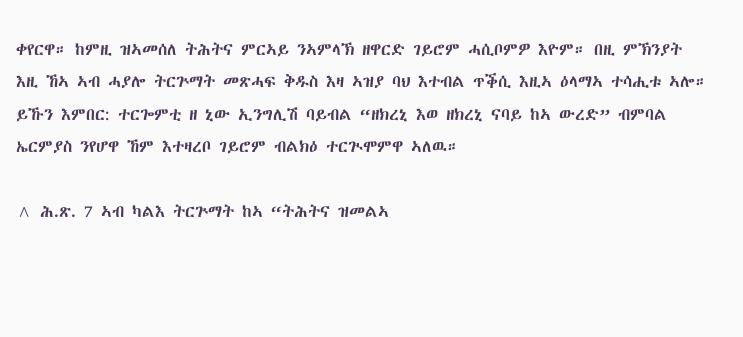ቀየርዋ። ከምዚ ዝኣመሰለ ትሕትና ምርኣይ ንኣምላኽ ዘዋርድ ገይሮም ሓሲቦምዎ እዮም። በዚ ምኽንያት እዚ ኸኣ ኣብ ሓያሎ ትርጕማት መጽሓፍ ቅዱስ እዛ ኣዝያ ባህ እተብል ጥቕሲ እዚኣ ዕላማኣ ተሳሒቱ ኣሎ። ይኹን እምበር: ተርጐምቲ ዘ ኒው ኢንግሊሽ ባይብል “ዘክረኒ እወ ዘክረኒ ናባይ ከኣ ውረድ” ብምባል ኤርምያስ ንየሆዋ ኸም እተዛረቦ ገይሮም ብልክዕ ተርጒሞምዋ ኣለዉ።

^ ሕ.ጽ. 7 ኣብ ካልእ ትርጕማት ከኣ “ትሕትና ዝመልኣ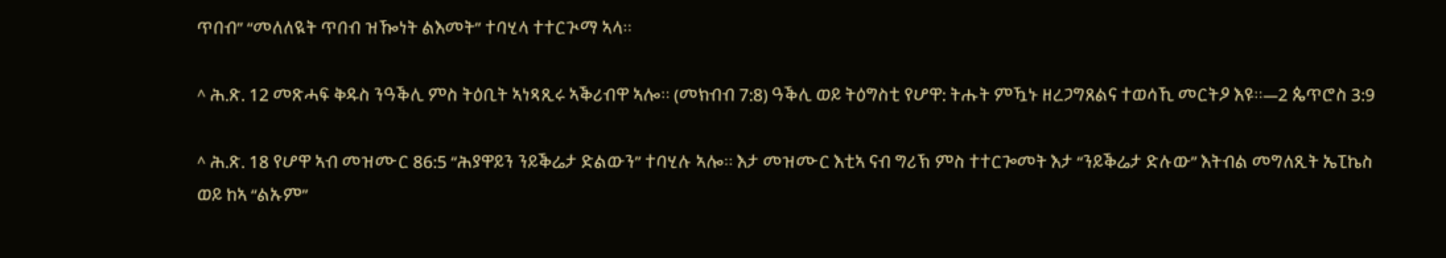ጥበብ” “መለለዪት ጥበብ ዝዀነት ልእመት” ተባሂላ ተተርጒማ ኣላ።

^ ሕ.ጽ. 12 መጽሓፍ ቅዱስ ንዓቕሊ ምስ ትዕቢት ኣነጻጺሩ ኣቕሪብዋ ኣሎ። (መክብብ 7:8) ዓቕሊ ወይ ትዕግስቲ የሆዋ: ትሑት ምዃኑ ዘረጋግጸልና ተወሳኺ መርትዖ እዩ።—2 ጴጥሮስ 3:9

^ ሕ.ጽ. 18 የሆዋ ኣብ መዝሙር 86:5 “ሕያዋይን ንይቕሬታ ድልውን” ተባሂሉ ኣሎ። እታ መዝሙር እቲኣ ናብ ግሪኽ ምስ ተተርጐመት እታ “ንይቕሬታ ድሉው” እትብል መግለጺት ኤፒኬስ ወይ ከኣ “ልኡም”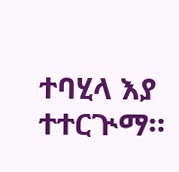ተባሂላ እያ ተተርጒማ።